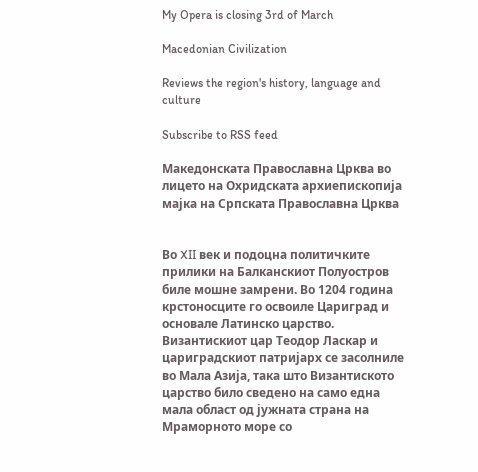My Opera is closing 3rd of March

Macedonian Civilization

Reviews the region's history, language and culture

Subscribe to RSS feed

Македонската Православна Црква во лицето на Охридската архиепископија мајка на Српската Православна Црква


Во XII век и подоцна политичките прилики на Балканскиот Полуостров биле мошне замрени. Во 1204 година крстоносците го освоиле Цариград и основале Латинско царство. Византискиот цар Теодор Ласкар и цариградскиот патријарх се засолниле во Мала Азија, така што Византиското царство било сведено на само една мала област од јужната страна на Мраморното море со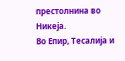престолнина во Никеја.
Во Епир, Тесалија и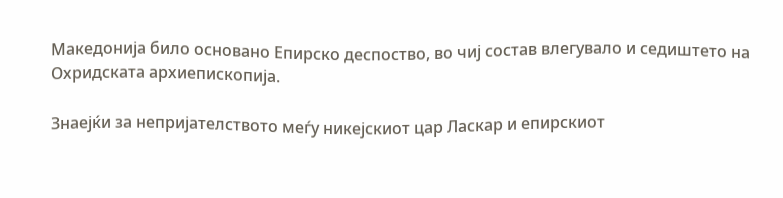Македонија било основано Епирско деспоство, во чиј состав влегувало и седиштето на Охридската архиепископија.

Знаејќи за непријателството меѓу никејскиот цар Ласкар и епирскиот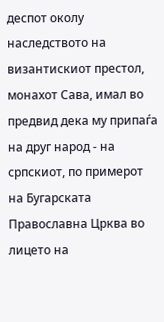деспот околу наследството на византискиот престол, монахот Сава, имал во предвид дека му припаѓа на друг народ - на српскиот, по примерот на Бугарската Православна Црква во лицето на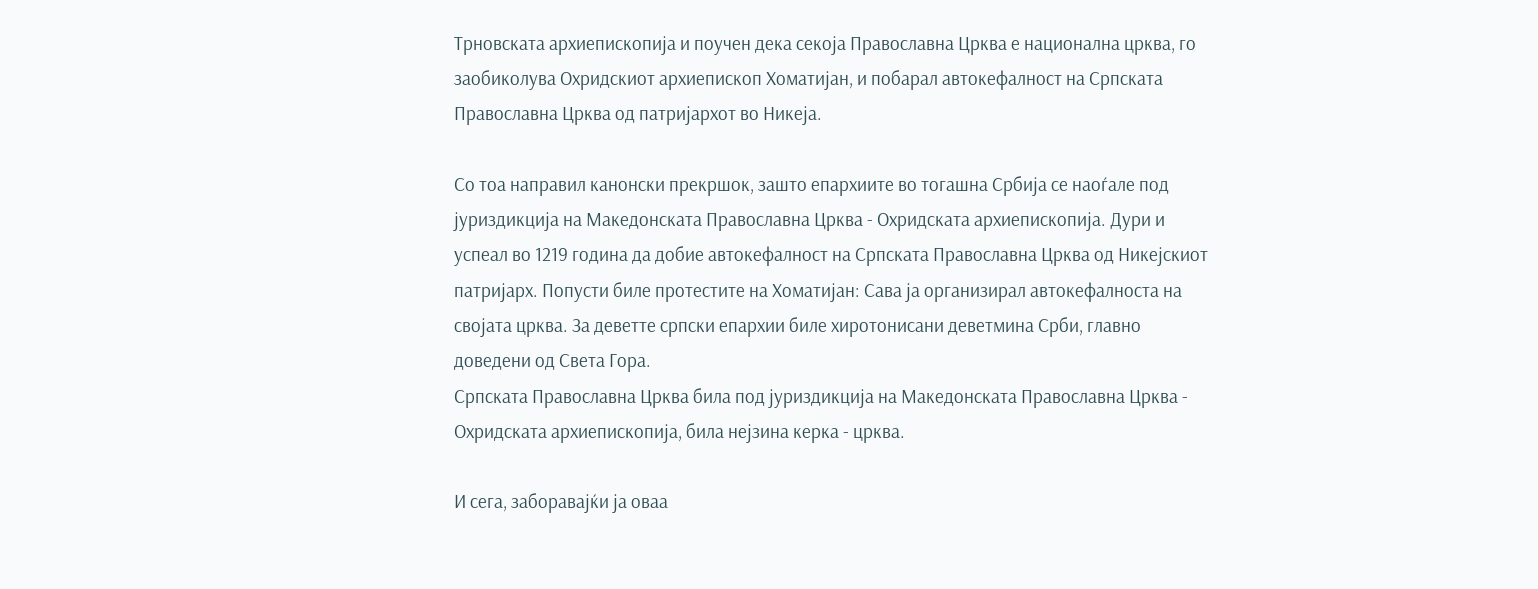Трновската архиепископија и поучен дека секоја Православна Црква е национална црква, го заобиколува Охридскиот архиепископ Хоматијан, и побарал автокефалност на Српската Православна Црква од патријархот во Никеја.

Со тоа направил канонски прекршок, зашто епархиите во тогашна Србија се наоѓале под јуриздикција на Македонската Православна Црква - Охридската архиепископија. Дури и успеал во 1219 година да добие автокефалност на Српската Православна Црква од Никејскиот патријарх. Попусти биле протестите на Хоматијан: Сава ја организирал автокефалноста на својата црква. За деветте српски епархии биле хиротонисани деветмина Срби, главно доведени од Света Гора.
Српската Православна Црква била под јуриздикција на Македонската Православна Црква - Охридската архиепископија, била нејзина керка - црква.

И сега, заборавајќи ја оваа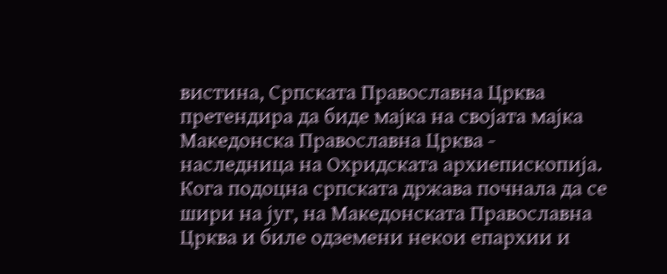вистина, Српската Православна Црква претендира да биде мајка на својата мајка Македонска Православна Црква - наследница на Охридската архиепископија.
Кога подоцна српската држава почнала да се шири на југ, на Македонската Православна Црква и биле одземени некои епархии и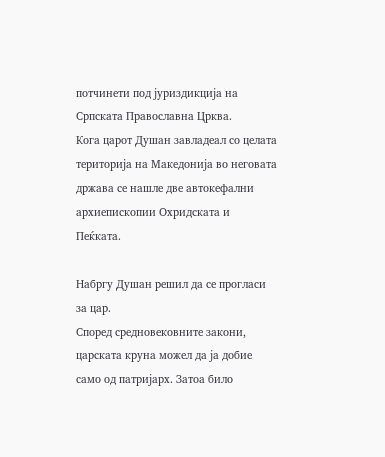потчинети под јуриздикција на Српската Православна Црква.
Кога царот Душан завладеал со целата територија на Македонија во неговата држава се нашле две автокефални архиепископии Охридската и Пеќката.

Набргу Душан решил да се прогласи за цар.
Според средновековните закони, царската круна можел да ја добие само од патријарх. Затоа било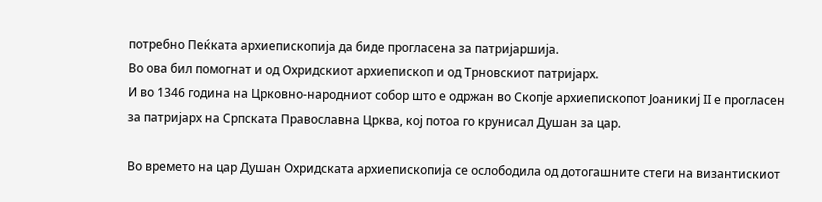потребно Пеќката архиепископија да биде прогласена за патријаршија.
Во ова бил помогнат и од Охридскиот архиепископ и од Трновскиот патријарх.
И во 1346 година на Црковно-народниот собор што е одржан во Скопје архиепископот Јоаникиј II е прогласен за патријарх на Српската Православна Црква, кој потоа го крунисал Душан за цар.

Во времето на цар Душан Охридската архиепископија се ослободила од дотогашните стеги на византискиот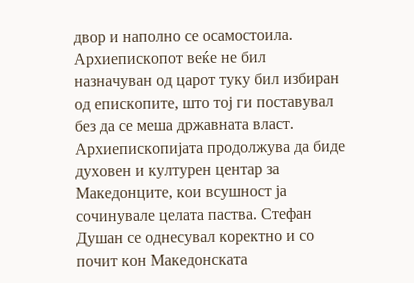двор и наполно се осамостоила. Архиепископот веќе не бил назначуван од царот туку бил избиран од епископите, што тој ги поставувал без да се меша државната власт. Архиепископијата продолжува да биде духовен и културен центар за Македонците, кои всушност ја сочинувале целата паства. Стефан Душан се однесувал коректно и со почит кон Македонската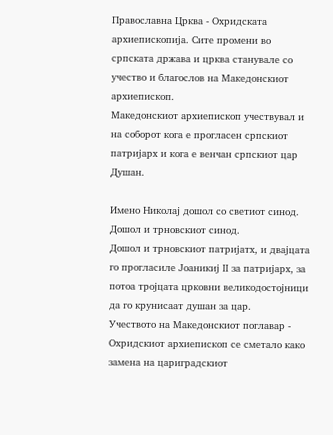Православна Црква - Охридската архиепископија. Сите промени во српската држава и црква станувале со учество и благослов на Македонскиот архиепископ.
Македонскиот архиепископ учествувал и на соборот кога е прогласен српскиот патријарх и кога е венчан српскиот цар Душан.

Имено Николај дошол со светиот синод.
Дошол и трновскиот синод.
Дошол и трновскиот патријатх, и двајцата го прогласиле Јоаникиј II за патријарх, за потоа тројцата црковни великодостојници да го крунисаат душан за цар.
Учеството на Македонскиот поглавар - Охридскиот архиепископ се сметало како замена на цариградскиот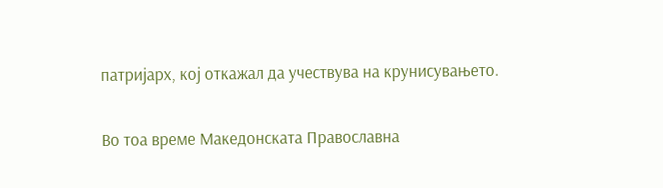патријарх, кој откажал да учествува на крунисувањето.

Во тоа време Македонската Православна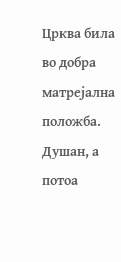Црква била во добра матрејална положба. Душан, а потоа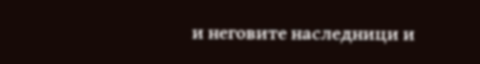и неговите наследници и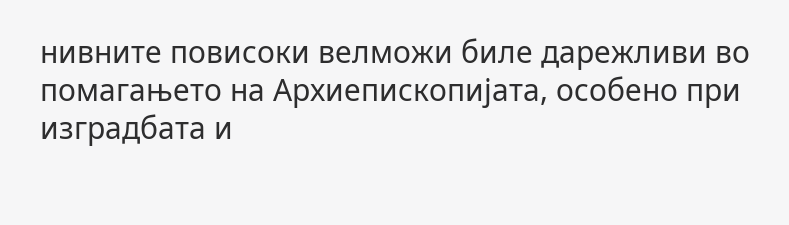нивните повисоки велможи биле дарежливи во помагањето на Архиепископијата, особено при изградбата и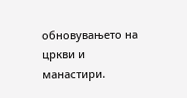обновувањето на цркви и манастири.